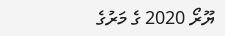ޔޫރޯ 2020 ގެ މަރުގެ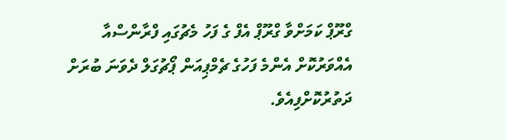ގްރޫޕް ކަމަށްވާ ގްރޫޕް އެފް ގެ ފަހު މެޗުގައި ފްރާންސްއާ އެއްވަރުކޮށް އެންމެ ފަހުގެ ޗެމްޕިއަން ޕޯޗުގަލް ދެވަނަ ބުރަށް ދަތުރުކޮށްފިއެވެ.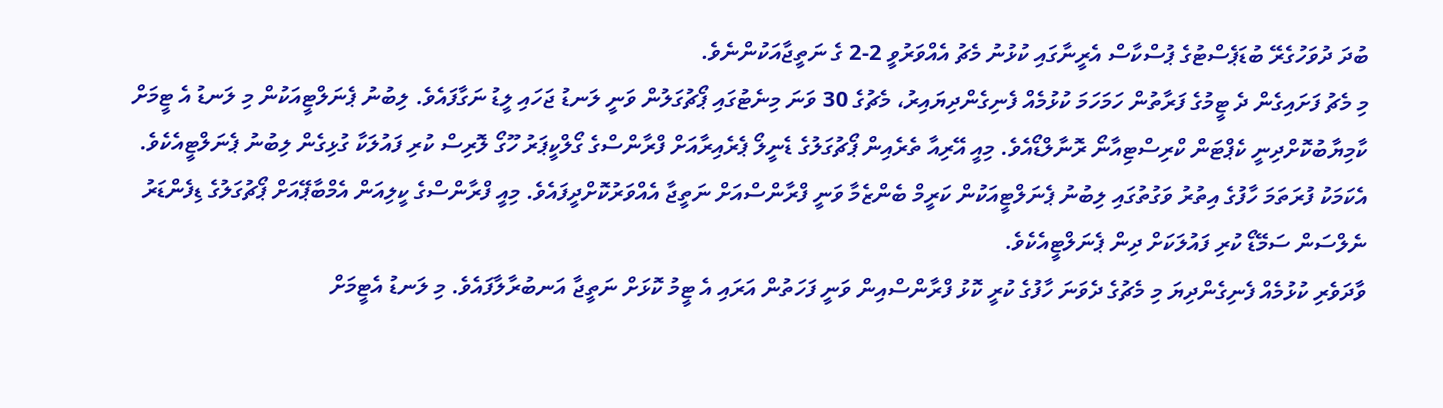ބުދަ ދުވަހުގެރޭ ބުޑަޕެސްޓުގެ ޕުސްކާސް އެރީނާގައި ކުޅުނު މެޗު އެއްވަރުވީ 2-2 ގެ ނަތީޖާއަކުންނެވެ.
މި މެޗު ފަށައިގެން ދެ ޓީމުގެ ފަރާތުން ހަމަހަމަ ކުޅުމެއް ފެނިގެންދިޔައިރު، މެޗުގެ 30 ވަނަ މިނެޓުގައި ޕޯޗުގަލުން ވަނީ ލަނޑު ޖަހައި ލީޑު ނަގާފައެވެ. ލިބުނު ޕެނަލްޓީއަކުން މި ލަނޑު އެ ޓީމަށް ކާމިޔާބުކޮށްދިނީ ކެޕްޓަން ކްރިސްޓިއާނޯ ރޮނާލްޑޯއެވެ. މިއީ އޭރިއާ ތެރެއިން ޕޯޗުގަލުގެ ޑެނީލޯ ޕެރެއިރާއަށް ފްރާންސްގެ ގޯލްކީޕަރު ހޫގޯ ލޮރިސް ކުރި ފައުލަކާ ގުޅިގެން ލިބުނު ޕެނަލްޓީއެކެވެ. އެކަމަކު ފުރަތަމަ ހާފުގެ އިތުރު ވަގުތުގައި ލިބުނު ޕެނަލްޓީއަކުން ކަރީމް ބެންޒެމާ ވަނީ ފްރާންސްއަށް ނަތީޖާ އެއްވަރުކޮށްދީފައެވެ. މިއީ ފްރާންސްގެ ކީލިއަން އެމްބާޕޭއަށް ޕޯޗުގަލުގެ ޑިފެންޑަރު ނެލްސަން ސަމޭޑޯ ކުރި ފައުލަކަށް ދިން ޕެނަލްޓީއެކެވެ.
ވާދަވެރި ކުޅުމެއް ފެނިގެންދިޔަ މި މެޗުގެ ދެވަނަ ހާފުގެ ކުރީ ކޮޅު ފްރާންސްއިން ވަނީ ފަހަތުން އަރައި އެ ޓީމު ކޮޅަށް ނަތީޖާ އަނބުރާލާފައެވެ. މި ލަނޑު އެޓީމަށް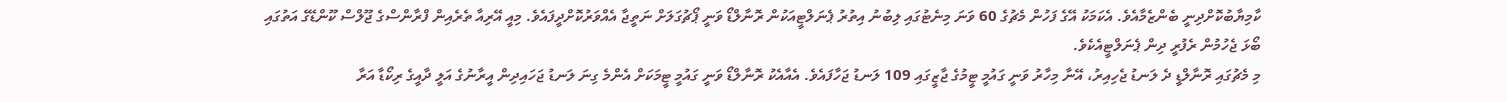ކާމިޔާބުކޮށްދިނީ ބެންޒެމާއެވެ. އެކަމަކު އޭގެ ފަހުން މެޗުގެ 60 ވަނަ މިނެޓުގައި ލިބުނު އިތުރު ޕެނަލްޓީއަކުން ރޮނާލްޑޯ ވަނީ ޕޯޗުގަލަށް ނަތީޖާ އެއްވަރުކޮށްދީފައެވެ. މިއީ އޭރިއާ ތެރެއިން ފްރާންސްގެ ޖޫލްސް ކޫންޑޭގެ އަތުގައި ބޯޅަ ޖެހުމުން ރެފުރީ ދިން ޕެނަލްޓީއެކެވެ.
މި މެޗުގައި ރޮނާލްޑީ ދެ ލަނޑު ޖެހިއިރު، އޭނާ މިހާރު ވަނީ ގައުމީ ޓީމުގެ ޖާޒީގައި 109 ލަނޑު ޖަހާފައެވެ. އެއާއެކު ރޮނާލްޑޯ ވަނީ ގައުމީ ޓީމަކަށް އެންމެ ގިނަ ލަނޑު ޖަހައިދިން އީރާނުގެ އަލީ ދާއީގެ ރިކޯޑާ އަރާ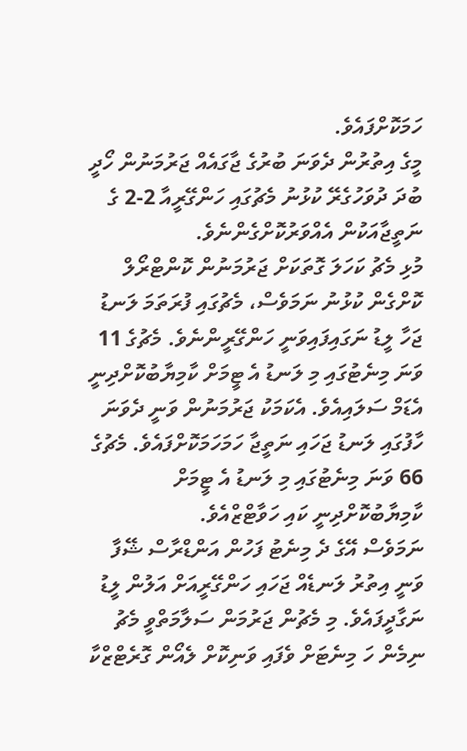ހަމަކޮށްފައެވެ.
މީގެ އިތުރުން ދެވަނަ ބުރުގެ ޖާގައެއް ޖަރުމަނުން ހޯދީ ބުދަ ދުވަހުގެރޭ ކުޅުނު މެޗުގައި ހަންގޭރީއާ 2-2 ގެ ނަތީޖާއަކުން އެއްވަރުކޮށްގެންނެވެ.
މުޅި މެޗު ކަހަލަ ގޮތަކަށް ޖަރުމަނުން ކޮންޓްރޯލް ކޮށްގެން ކުޅުނު ނަމަވެސް، މެޗުގައި ފުރަތަމަ ލަނޑު ޖަހާ ލީޑު ނަގައިފައިވަނީ ހަންގޭރީންނެވެ. މެޗުގެ 11 ވަނަ މިނެޓުގައި މި ލަނޑު އެ ޓީމަށް ކާމިޔާބުކޮށްދިނީ އެޑަމް ސަލައިއެވެ. އެކަމަކު ޖަރުމަނުން ވަނީ ދެވަނަ ހާފުގައި ލަނޑު ޖަހައި ނަތީޖާ ހަމަހަމަކޮށްފައެވެ. މެޗުގެ 66 ވަނަ މިނެޓުގައި މި ލަނޑު އެ ޓީމަށް ކާމިޔާބުކޮށްދިނީ ކައި ހަވާޓްޒްއެވެ.
ނަމަވެސް އޭގެ ދެ މިނެޓު ފަހުން އަންޑްރާސް ޝޭފާ ވަނީ އިތުރު ލަނޑެއް ޖަހައި ހަންގޭރީއަށް އަލުން ލީޑު ނަގާދީފައެވެ. މި މެޗުން ޖަރުމަން ސަލާމަތްވީ މެޗު ނިމެން ހަ މިނެޓަށް ވެފައި ވަނިކޮށް ލެއޯން ގޮރެޓްޒްކާ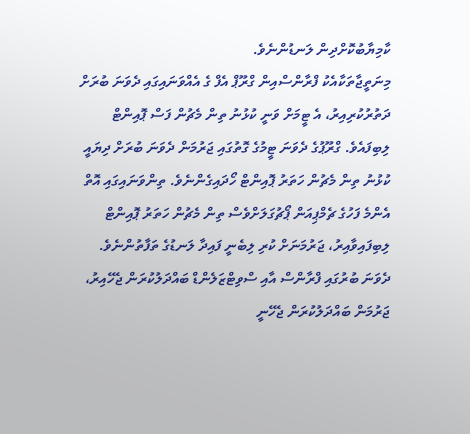ކާމިޔާބުކޮށްދިން ލަނޑުންނެވެ.
މިނަތީޖާތަކާއެކު ފްރާންސްއިން ގްރޫޕް އެފް ގެ އެއްވަނައިގައި ދެވަނަ ބުރަށް ދަތުރުކުރިއިރު، އެ ޓީމަށް ވަނީ ކުޅުނު ތިން މެޗުން ފަސް ޕޮއިންޓް ލިބިފައެވެ. ގްރޫޕުގެ ދެވަނަ ޓީމުގެ ގޮތުގައި ޖަރުމަން ދެވަނަ ބުރަށް ދިޔައީ ކުޅުނު ތިން މެޗުން ހަތަރު ޕޮއިންޓް ހޯދައިގެންނެވެ. ތިންވަނައިގައި އޮތް އެންމެ ފަހުގެ ޗެމްޕިއަން ޕޯޗުގަލަށްވެސް ތިން މެޗުން ހަތަރު ޕޮއިންޓް ލިބިފައިވާއިރު، ޖަރުމަނަށް ކުރި ލިބެނީ ފައިދާ ލަނޑުގެ ތަފާތުންނެވެ.
ދެވަނަ ބުރުގައި ފްރާންސް އާއި ސްވިޓްޒަލެންޑް ބައްދަލުކުރަން ޖެހޭއިރު، ޖަރުމަން ބައްދަލުކުރަން ޖެހޭނީ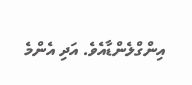އިންގްލެންޑާއެވެ. އަދި އެންމެ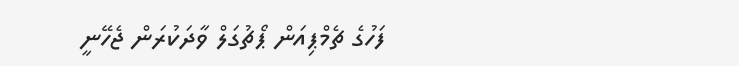ފަހުގެ ޗެމްޕިއަން ޕޯޗުގަލް ވާދަކުރަން ޖެހޭނީ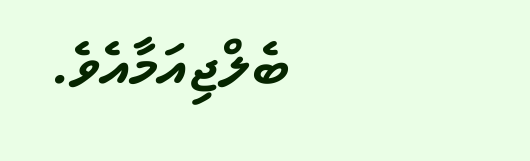ބެލްޖިއަމާއެވެ.